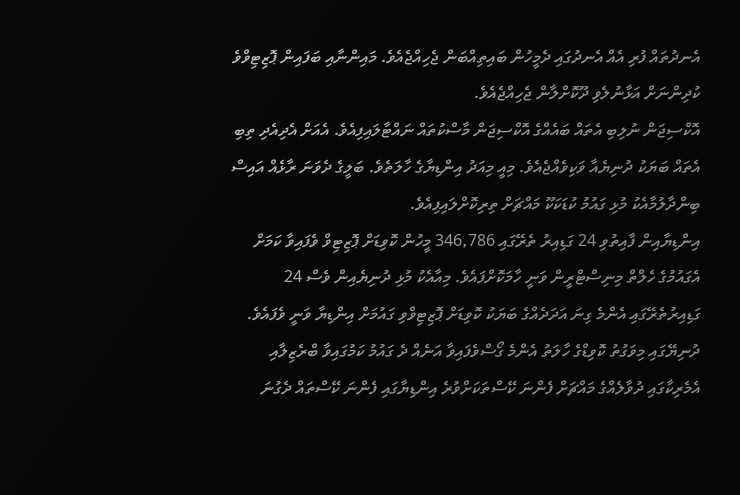އެނދުތައް ފުރި އެއް އެނދުގައި ދެމީހުން ބައިތިއްބަން ޖެހިއްޖެއެވެ. މައިންނާއި ބަފައިން ޕޮޒިޓިވްވެ ކުދިންނަށް އަޅާނުލެވި ދޫކޮށްލާން ޖެހިއްޖެއެވެ.
އޮކްސިޖަން ނުލިބި އެތައް ބައެއްގެ އޮކްސިޖަން މާސްކުތައް ނައްޓާލައިފިއެވެ. އެއަށް އެދިއެދި ތިބި އެތައް ބަޔަކު ދުނިޔެއާ ވަކިވެއްޖެއެވެ. މިއީ މިއަދު އިންޑިޔާގެ ހާލަތެވެ. ބަލީގެ ދެވަނަ ރާޅެއް އައިސް ބިންދާލުމާއެކު މުޅި ގައުމު ކުޑަކަކޫ މައްޗަށް ތިރިކޮށްލައިފިއެވެ.
އިންޑިޔާއިން ފާއިތުވި 24 ގަޑިއިރު ތެރޭގައި 346,786 މީހުން ކޮވިޑަށް ޕޮޒިޓިވް ވެފައިވާ ކަމަށް އެގައުމުގެ ހެލްތް މިނިސްޓްރީން ވަނީ ހާމަކޮށްފައެވެ. މިއާއެކު މުޅި ދުނިޔެއިން ވެސް 24 ގަޑިއިރުތެރޭގައި އެންމެ ގިނަ އަދަދެއްގެ ބަޔަކު ކޮވިޑަށް ޕޮޒިޓިވްވި ގައުމަށް އިންޑިޔާ ވަނީ ވެފައެވެ. ދުނިޔޭގައި މިވަގުތު ކޮވިޑްގެ ހާލަތު އެންމެ ގޯސްވެފައިވާ އަނެއް ދެ ގައުމު ކަމުގައިވާ ބްރެޒިލާއި އެމެރިކާގައި ދުވާލެއްގެ މައްޗަށް ފެންނަ ކޭސްތަކަށްވުރެ އިންޑިޔާގައި ފެންނަ ކޭސްތައް ދެގުނަ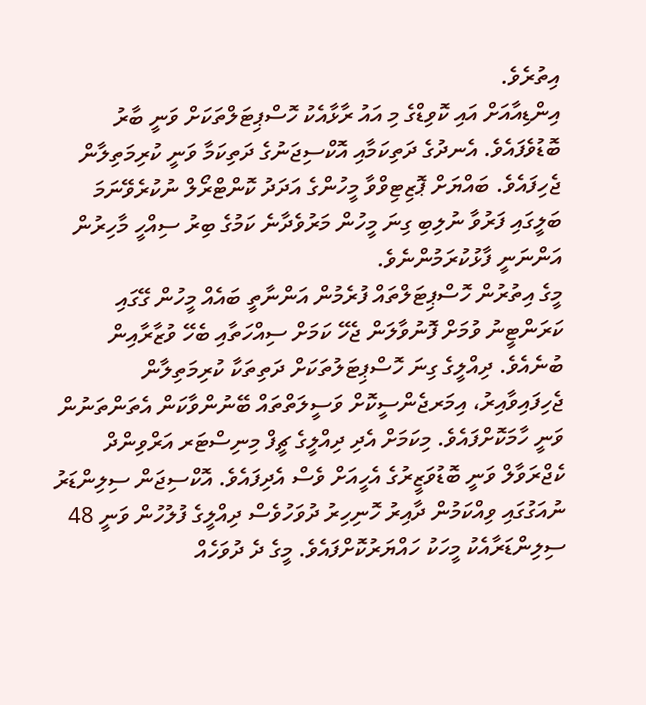އިތުރެވެ.
އިންޑިއާއަށް އައި ކޮވިޑްގެ މި އައު ރާޅާއެކު ހޮސްޕިޓަލްތަކަށް ވަނީ ބާރު ބޮޑުވެފައެވެ. އެނދުގެ ދަތިކަމާއި އޮކްސިޖަނުގެ ދަތިކަމާ ވަނީ ކުރިމަތިލާން ޖެހިފައެވެ. ބައްޔަށް ޕޮޒިޓިވްވާ މީހުންގެ އަދަދު ކޮންޓްރޯލް ނުކުރެވޭނަމަ ބަލީގައި ފަރުވާ ނުލިބި ގިނަ މީހުން މަރުވެދާނެ ކަމުގެ ބިރު ސިއްހީ މާހިރުން އަންނަނީ ފާޅުކުރަމުންނެވެ.
މީގެ އިތުރުން ހޮސްޕިޓަލްތައް ފުރެމުން އަންނާތީ ބައެއް މީހުން ގޭގައި ކަރަންޓީނު ވުމަށް ފޮނުވާލަން ޖެހޭ ކަމަށް ސިއްހަތާއި ބެހޭ ވުޒާރާއިން ބުނެއެވެ. ދިއްލީގެ ގިނަ ހޮސްޕިޓަލުތަކަށް ދަތިތަކާ ކުރިމަތިލާން ޖެހިފައިވާއިރު، އިމަރޖެންސީކޮށް ވަސީލަތްތައް ބޭނުންވާކަން އެތަންތަނުން ވަނީ ހާމަކޮށްފައެވެ. މިކަމަށް އެދި ދިއްލީގެ ޗީފް މިނިސްޓަރ އަރްވިންދް ކެޖްރަވާލް ވަނީ ބޮޑުވަޒީރުގެ އެހީއަށް ވެސް އެދިފައެވެ. އޮކްސިޖަން ސިލިންޑަރު ނުއަގުގައި ވިއްކަމުން ދާއިރު ހޮނިހިރު ދުވަހުވެސް ދިއްލީގެ ފުލުހުން ވަނީ 48 ސިލިންޑަރާއެކު މީހަކު ހައްޔަރުކޮށްފައެވެ. މީގެ ދެ ދުވަހެއް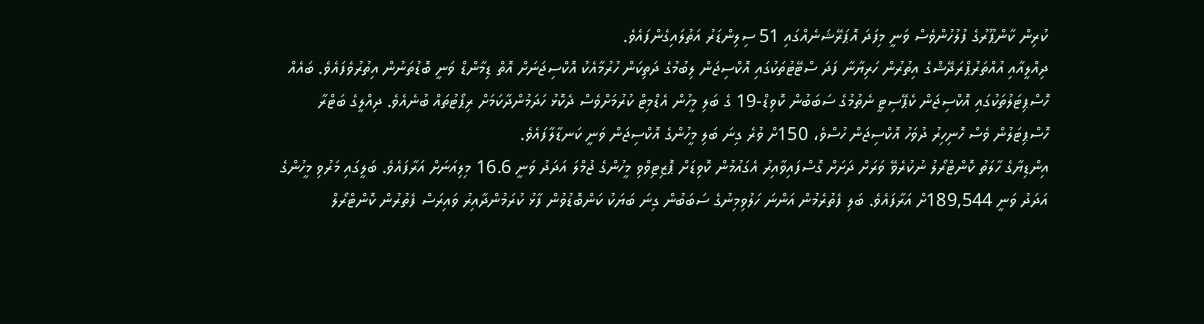ކުރިން ކާންޕޫރުގެ ފުލުހުންވެސް ވަނީ މިފަދަ އޮޕަރޭޝަނެއްގައި 51 ސިލިންޑަރު އަތުލައިގެންފައެވެ.
ދިއްލީއާއި އުއްތަރުޕްރަދޭޝްގެ އިތުރުން ހަރިޔާނާ ފަދަ ސްޓޭޓުތަކުގައި އޮކްސިޖަން ލިބުމުގެ ދަތިކަން ހުރުމާއެކު އޮކްސިޖަނަށް އޮތް ޑިމާންޑް ވަނީ ބޮޑުތަނުން އިތުރުވެފައެވެ. ބައެއް ހޮސްޕިޓަލުތަކުގައި އޮކްސިޖަން ކެޕޭސިޓީ ނެތުމުގެ ސަބަބުން ކޮވިޑް-19 ގެ ބަލި މީހުން އެޑްމިޓް ކުރުމަށްވެސް ދެކޮޅު ހަދަމުންދާކަމަށް ރިޕޯޓުތައް ބުނެއެވެ. ދިއްލީގެ ބަޓްރާ ހޮސްޕިޓަލުން ވެސް ހޮނިހިރު ދުވަހު އޮކްސިޖަން ހުސްވެ، 150ށް ވުރެ ގިނަ ބަލި މީހުންގެ އޮކްސިޖަން ވަނީ ކަނޑާލާފައެވެ.
އިންޑިޔާގެ ހާލަތު ކޮންޓްރޯލު ނުކުރެވޭ ވަރަށް ދަށަށް ގޮސްފައިވާއިރު އެގައުމުން ކޮވިޑަށް ޕޮޒިޓިވްވި މީހުންގެ ޖުމްލަ އަދަދު ވަނީ 16.6 މިލިއަނަށް އަރާފައެވެ. ބަލީގައި މަރުވި މީހުންގެ އަދަދު ވަނީ 189,544ށް އަރާފައެވެ. ބަލި ފެތުރެމުން އަންނަ ހަލުވިމިނުގެ ސަބަބުން ގިނަ ބަޔަކު ކަންބޮޑުވުން ފާޅު ކުރަމުންދާއިރު ވައިރަސް ފެތުރުން ކޮންޓްރޯލް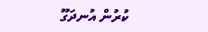ކުރުން އުނދަގޫ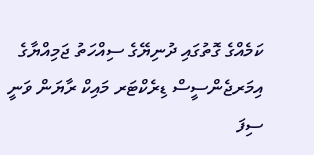ކަމެއްގެ ގޮތުގައި ދުނިޔޭގެ ސިއްހަތު ޖަމިއްޔާގެ އިމަރޖެންސީސް ޑިރެކްޓަރ މައިކް ރާޔަން ވަނީ ސިފަ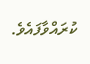ކުރައްވާފައެވެ.